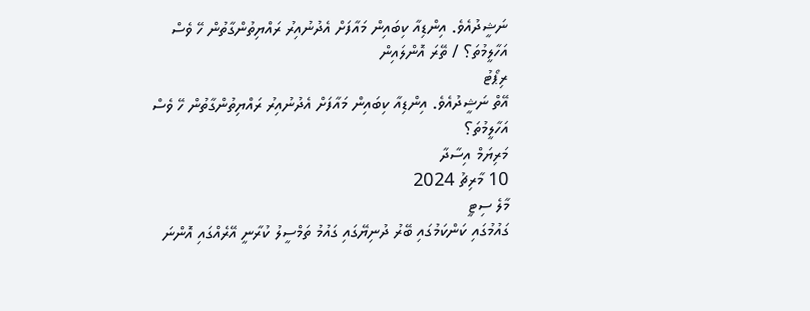ނަޝީދުއެވެ. އިންޑިއާ ކިބައިން މައާފަށް އެދުނުއިރު ރައްޔިތުންގާތުން ހޭ ވެސް އަހާލީމުތަ؟ / ތޭރަ އޮންލައިން
ރިޕޯޓު
އޭތް ނަޝީދުއެވެ. އިންޑިއާ ކިބައިން މައާފަށް އެދުނުއިރު ރައްޔިތުންގާތުން ހޭ ވެސް އަހާލީމުތަ؟
މަރިޔަމް އިސާދާ
10 މާރިޗު 2024
މާލެ ސިޓީ
ގައުމުގައި ކަންކަމުގައި ބޭރު ދުނިޔޭގައި ގައުމު ތަމްސީލު ކުރާނީ އޭރެއްގައި އޮންނަ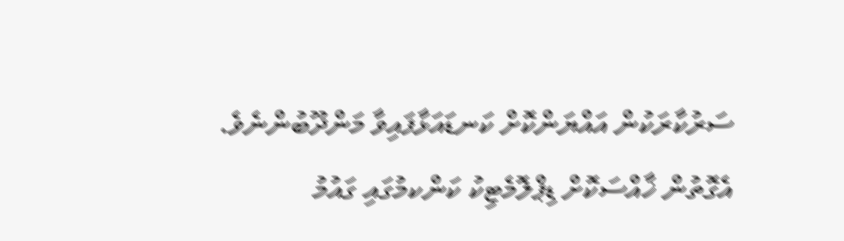ސަރުކާރަކުން އައްޔަންކޮށް ކަނޑައަޅާފައިވާ މަންދޫބުންނެވެ.
އެގޮތުން ޚާއްސަކޮށް ޑިޕްލޮމެޓިކު ކަންކމުގައި ގައުމު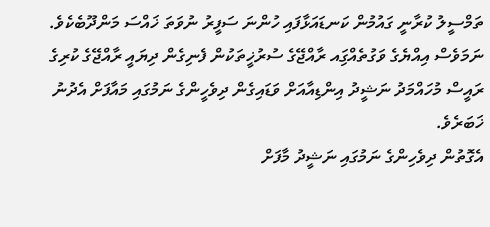ތަމްސީލު ކުރާނީ ގައުމުން ކަނޑައަޅާފައި ހުންނަ ސަފީރު ނުވަތަ ޚައްސަ މަންދޫބެކެވެ.
ނަމަވެސް އިއްޔެގެ ވަގުތެއްގަިއ ރާއްޖޭގެ ސުރުޚީތަކުން ފެނިގެން ދިޔައީ ރާއްޖޭގެ ކުރިގެ ރައީސް މުހައްމަދު ނަޝީދު އިންޑިއާއަށް ވަޑައިގެން ދިވެހީންގެ ނަމުގައި މައާފަށް އެދުނު ޚަބަރެވެ.
އެގޮތުން ދިވެހިންގެ ނަމުގައި ނަޝީދު މާފަށް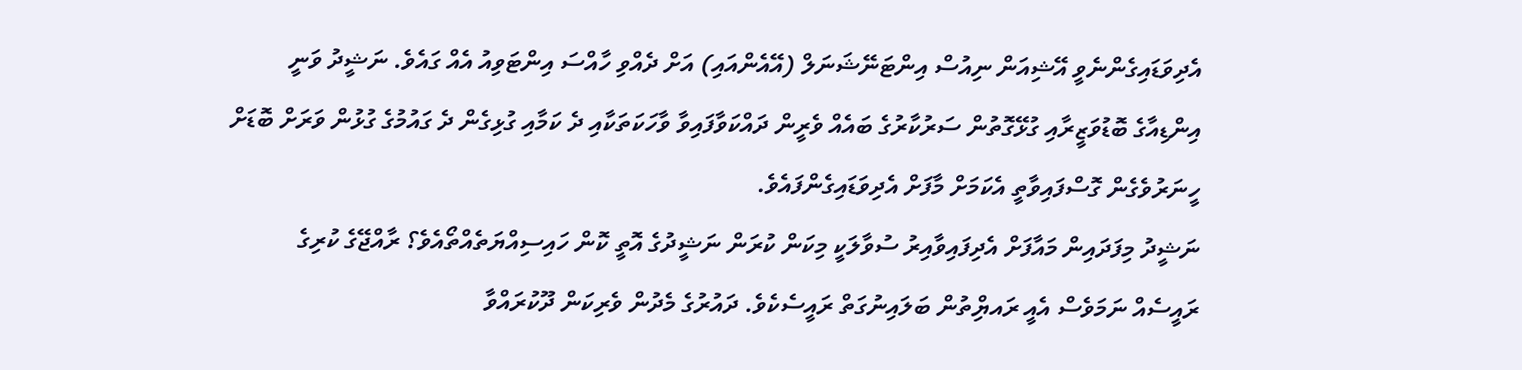އެދިވަޑައިގެންނެވީ އޭޝިއަން ނިއުސް އިންޓަނޭޝަނަލް (އޭއެންއައި) އަށް ދެއްވި ހާއްސަ އިންޓަވިއު އެއް ގައެވެ. ނަޝީދު ވަނީ އިންޑިއާގެ ބޮޑުވަޒީރާއި ގުޅޭގޮތުން ސަރުކާރުގެ ބައެއް ވެރީން ދައްކަވާފައިވާ ވާހަކަތަކާއި ދެ ކަމާއި ގުޅިގެން ދެ ގައުމުގެ ގުޅުން ވަރަށް ބޮޑަށް ހީނަރުވެގެން ގޮސްފައިވާތީ އެކަމަށް މާފަށް އެދިވަޑައިގެންފައެވެ.
ނަޝީދު މިފަދައިން މައާފަށް އެދިފައިވާއިރު ސުވާލަކީ މިކަން ކުރަން ނަޝީދުގެ އޮތީ ކޮން ހައިސިއްޔަތެއްތޯއެވެ؟ ރާއްޖޭގެ ކުރިގެ ރައީސެއް ނަމަވެސް އެއީ ރައޔްިތުން ބަލައިނުގަތް ރައީސެކެވެ. ދައުރުގެ މެދުން ވެރިކަން ދޫކުރައްވާ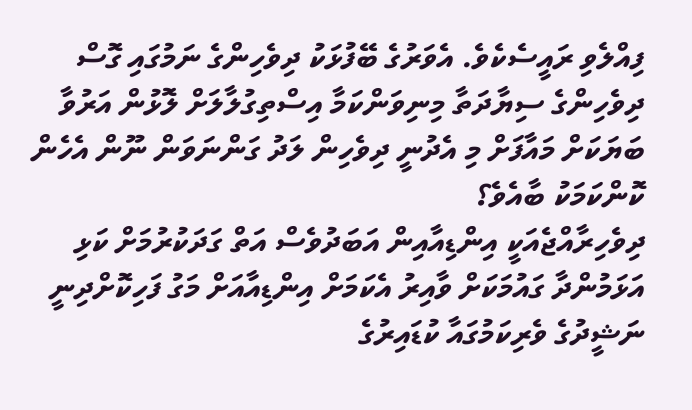ފިއްލެވި ރައީސެކެވެ. އެވަރުގެ ބޭފުޅަކު ދިވެހިންގެ ނަމުގައި ގޮސް ދިވެހިންގެ ސިޔާދަތާ މިނިވަންކަމާ އިސްތިގުލާލަށް ލޮޅުން އަރުވާ ބަޔަކަށް މައާފަށް މި އެދުނީ ދިވެހިން ލަދު ގަންނަވަން ނޫން އެހެން ކޮންކަމަކު ބާއެވެ؟
ދިވެހިރާއްޖެއަކީ އިންޑިއާއިން އަބަދުވެސް އަތް ގަދަކުރުމަށް ކަޅި އަޅަމުންދާ ގައުމަކަށް ވާއިރު އެކަމަށް އިންޑިއާއަށް މަގު ފަހިކޮށްދިނީ ނަޝީދުގެ ވެރިކަމުގައާ ކުޑައިރުގެ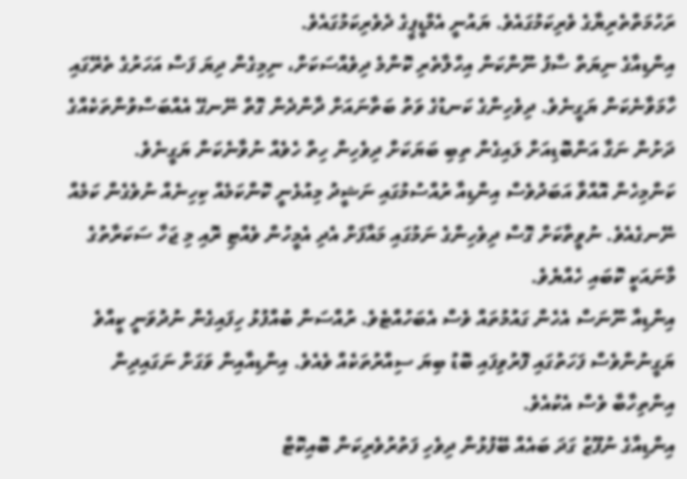ރަހުމަތްތެރިޔާގެ ވެރިކަމުގައެވެ. ޔައުނީ އެމްޑީޕީގެ ދެވެރިކަމުގައެވެ.
އިންޑިއާގެ ނިޔަތް ސާފު ނޫންކަން އިހްލާތެރި ކޮންމެ ދިވެއްސަކަށް، ނިމިގެން ދިޔަ ފަސް އަހަރުގެ ތެރޭގައި ހާމަވާނެކަން ޔަގީނެވެ. ދިވެހިންގެ ކަނޑުގެ ވަތު ބަތާނައަށް ދާންދެން ގޮތް ނޭނގޭ އެއްބަސްވުންތަކެއްގެ ދަށުން ނަގާ އަންބޮޑިއަށް ލައިގެން ތިބި ބަޔަކަށް ދިވެހިން ހިތް ހެވެއް ނުވާނެކަން ޔަގީނެވެ.
ކަންމިހެން އޮއްވާ އަބަދުވެސް އިންޑިއާ ރުއްސުމުގައި ނަޝީދު މިއުޅެނީ ކޮންކަމެއް ކިހިނެއް ނުވެގެން ކަމެއް ނޭނގެއެވެ. ނުވީތާކަށް ގޮސް ދިވެހިންގެ ނަމުގައި މައާފަށް އެދި އެމީހުން ވެއްޓި ރޮއި މި ޖަހާ ސަކަރާތުގެ މާނައަކީ ކޮބައި ހެއްޔެވެ.
އިންޑިއާ ނޫނަސް އެހެން ގައުމުތައް ވެސް އެބަހުއްޓެވެ. ރުއްސަން ބުއްފުޅު ހިފައިގެން ނުދުވަނީ ކީއްވެ ޔަގީނުންވެސް ފަހަތުގައި ފޮރުވިފައި ބޮޑު ބިޔަ ސިއްރުތަކެއް ވެއެވެ. އިންޑިއާއިން ވަގަށް ނަގައިދިން އިންތިހާބާ ވެސް އެކުއެވެ.
އިންޑިއާގެ ނުފޫޒު ގަދަ ބައެއް ބޭފުޅުން ދިވެހި ފަތުރުވެރިކަން ބޮއިކޮޓް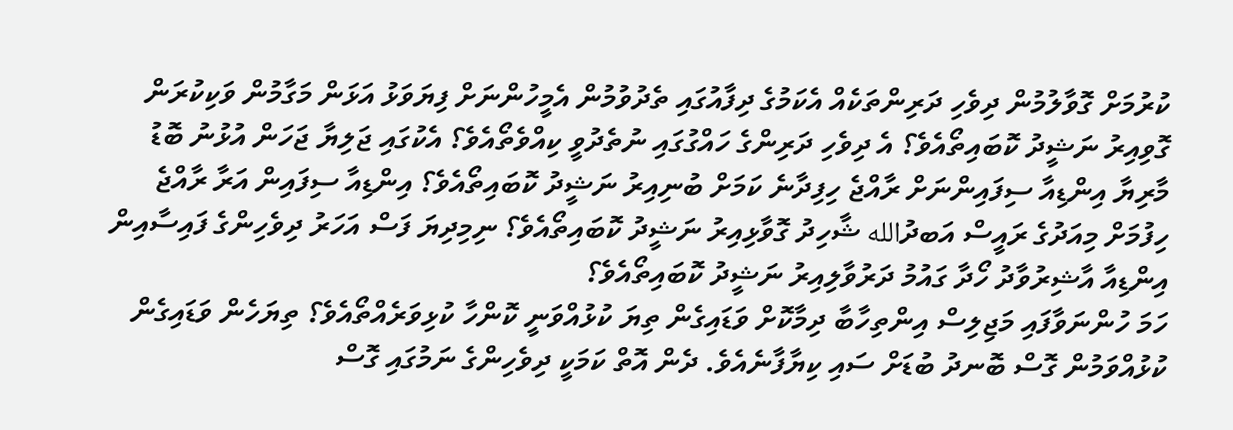ކުރުމަށް ގޮވާލުމުން ދިވެހި ދަރިންތަކެއް އެކަމުގެ ދިފާއުގައި ތެދުވުމުން އެމީހުންނަށް ފިޔަވަޅު އަޅަން މަގާމުން ވަކިކުރަން ގޮވިއިރު ނަޝީދު ކޮބައިތޯއެވެ؟ އެ ދިވެހި ދަރިންގެ ހައްގުގައި ނުތެދުވީ ކިއްވެތޯއެވެ؟ އެކުގައި ޖަލިޔާ ޖަހަން އުޅުނު ބޮޑު މާރިޔާ އިންޑިއާ ސިފައިންނަށް ރާއްޖެ ހިފިދާނެ ކަމަށް ބުނިއިރު ނަޝީދު ކޮބައިތޯއެވެ؟ އިންޑިއާ ސިފައިން އަރާ ރާއްޖެ ހިފުމަށް މިއަދުގެ ރައީސް އަބދުالله ޝާހިދު ގޮވާޅިއިރު ނަޝީދު ކޮބައިތޯއެވެ؟ ނިމިދިޔަ ފަސް އަހަރު ދިވެހިންގެ ފައިސާއިން އިންޑިއާ އާޝިރުވާދު ހޯދާ ގައުމު ދަރުވާލިއިރު ނަޝީދު ކޮބައިތޯއެވެ؟
ހަމަ ހުންނަވާފައި މަޖިލިސް އިންތިހާބާ ދިމާކޮށް ވަޑައިގެން ތިޔަ ކުޅުއްވަނީ ކޮންހާ ކުޅިވަރެއްތޯއެވެ؟ ތިޔަހެން ވަޑައިގެން ކުޅުއްވަމުން ގޮސް ބޮނދު ބުޑަށް ސައި ކިޔާފާނެއެވެ. ދެން އޮތް ކަމަކީ ދިވެހިންގެ ނަމުގައި ގޮސް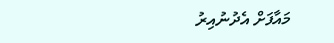މައާފަށް އެދުނުއިރު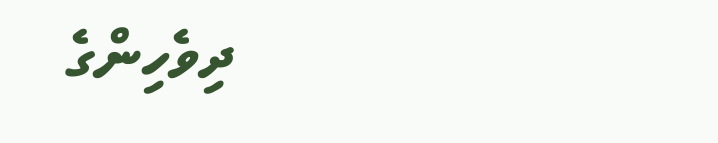ދިވެހިންގެ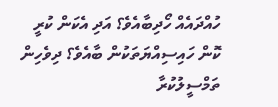ހުއްދައެއް ހޯދިބާއެވެ؟ އަދި އެކަން ކުރީ ކޮން ހައިސިއްޔަތަކުން ބާއެވެ؟ ދިވެހިން ތަމްސީލުކުރާ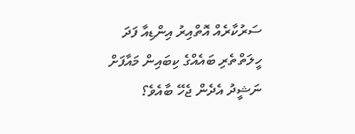ސަރުކާރެއް އޮތްއިރު އިންޑިއާ ފަދަ ހީލަތްތެރި ބައެއްގެ ކިބައިން މައާފަށް ނަޝީދު އެދެން ޖެހޭ ބާއެވެ؟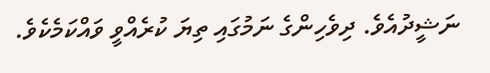ނަޝީދުއެވެ. ދިވެހިންގެ ނަމުގައި ތިޔަ ކުރެއްވީ ވައްކަމެކެވެ.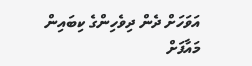އަވަހަށް ދެން ދިވެހިންގެ ކިބައިން މައާފަށް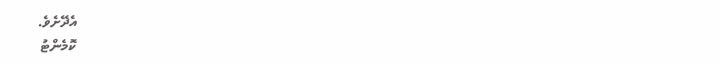އެދޭށެވެ.
ކޮމެންޓު